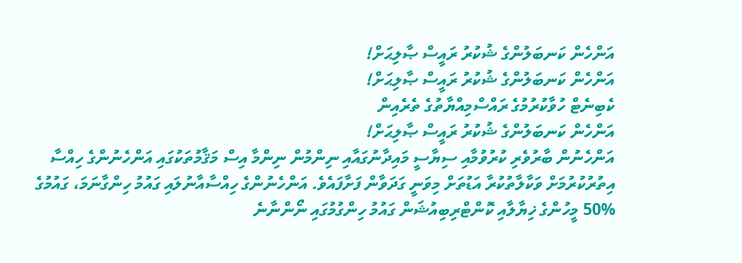އަންހެން ކަނބަލުންގެ ޝުކުރު ރައީސް ޞާލިޙަށް!
އަންހެން ކަނބަލުންގެ ޝުކުރު ރައީސް ޞާލިޙަށް!
ކެބިނެޓް ހުވާކުރުމުގެ ރައްސްމިއްޔާތުގެ ތެރެއިން
އަންހެން ކަނބަލުންގެ ޝުކުރު ރައީސް ޞާލިޙަށް!
އަންހެނުން ބާރުވެރި ކުރުވުމާއި ސިޔާސީ މައިދާނުގައާއި ނިންމުން ނިންމާ އިސް މަޤާމުތަކުގައި އަންހެނުންގެ ހިއްސާ އިތުރުކުރުމަށް ވަކާލާތުކުރާ އަޑުތަށް މިވަނީ ގަދަވާން ފަށާފައެވެ. އަންހެނުންގެ ހިއްސާއާނުލައި ގައުމު ހިންގާނަމަ، ގައުމުގެ %50 މީހުންގެ ޚިޔާލާއި ކޮންޓްރިބިއުޝަން ގައުމު ހިންގުމުގައި ނޯންނާނެ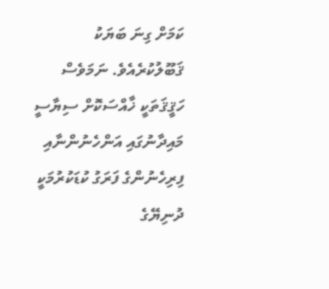ކަމަށް ގިނަ ބަޔަކު ޤަބޫލުކުރެއެވެ. ނަމަވެސް ހަޤީޤަތަކީ ޚާއްސަކޮށް ސިޔާސީ މައިދާނުގައި އަންހެނުންނާއި ފިރިހެނުންގެ ފަރަގު ކުޑަކުރުމަކީ ދުނިޔޭގެ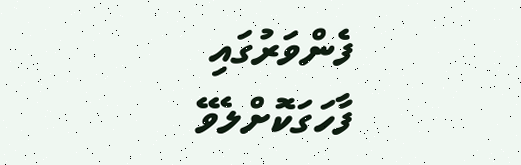ފެންވަރުގައި ފާހަގަކޮށްލެވޭ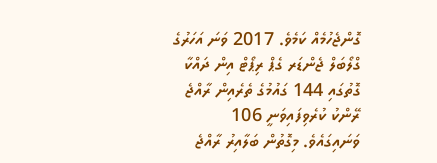ގޮންޖެހުމެއް ކަމެވެ. 2017 ވަނަ އަހަރުގެ ގްލޯބަލް ޖެންޑަރ ގެޕް ރިޕޯޓް އިން ދައްކާ ގޮތުގައި 144 ގައުމުގެ ތެރެއިން ރާއްޖެ ރޭންކު ކުރެވިފައިވަނީ 106 ވަނައިގައެވެ. މިގޮތުން ބަލާއިރު ރާއްޖެ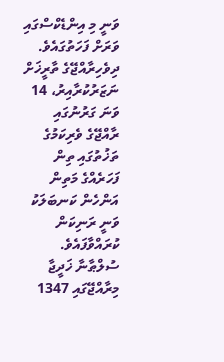ވަނީ މި އިންޑެކްސްގައި ވަރަށް ފަހަތުގައެވެ.
ދިވެހިރާއްޖޭގެ ތާރީޚަށް ނަޒަރުކުރާއިރު، 14 ވަނަ ގަރުނުގައި ރާއްޖޭގެ ވެރިކަމުގެ ތަޚުތުގައި ތިން ފަހަރެއްގެ މަތިން އަންހެން ކަނބަލަކު ވަނީ ރަނިކަން ކުރައްވާފައެވެ. ސުލްޠާނާ ޚަދީޖާ މިރާއްޖޭގައި 1347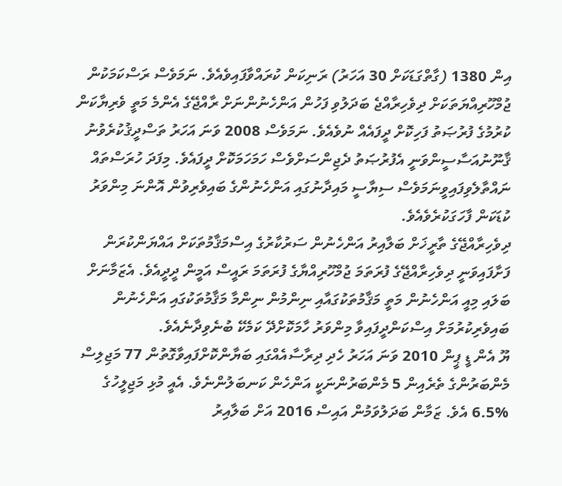އިން 1380 (ގާތްގަޑަކަށް 30 އަހަރު) ރަނިކަން ކުރައްވާފައިވެއެވެ. ނަމަވެސް ރަސްކަމަކުން ޖުމްހޫރިއްޔަތަކަށް ދިވެހިރާއްޖެ ބަދަލުވި ފަހުން އަންހެނުންނަށް ރާއްޖޭގެ އެންމެ މަތީ ވެރިޔާކަން ކުރުމުގެ ފުރުޞަތު ފަހިކޮށް ދީފައެއް ނުވެއެވެ. ނަމަވެސް 2008 ވަނަ އަހަރު ތަސްދީޤުކުރެވުނު ޤާނޫނުއަސާސީންވަނީ އެފުރުޞަތު ދެޖިންސަށްވެސް ހަމަހަމަކޮށް ދީފައެވެ. މިފަދަ ހުރަސްތައް ނައްތާލެވިފައިވީނަމަވެސް ސިޔާސީ މައިދާނުގައި އަންހެނުންގެ ބައިވެރިވުން އޮންނަ މިންވަރު ކުޑަކަން ފާހަގަކުރެވެއެވެ.
ދިވެހިރާއްޖޭގެ ތާރީޚަށް ބަލާއިރު އަންހެނުން ސަރުކާރުގެ އިސްމަޤާމުތަކަށް އައްޔަންކުރަން ފަށާފައިވަނީ ދިވެހިރާއްޖޭގެ ފުރަތަމަ ޖުމްހޫރިއްޔާގެ ފުރަތަމަ ރައީސް އަމީން ދީދީއެވެ. އެޒަމާނަށް ބަލައި މިއީ އަންހެނުން މަތީ މަޤާމުތަކުގައާއި ނިންމުން ނިންމާ މަޤާމުތަކުގައި އަންހެނުން ބައިވެރިކުރުމަށް އިސްކަންދީފައިވާ މިންވަރު ހާމަކޮށްދޭ ކަމެކޭ ބުނެވިދާނެއެވެ.
ޔޫ އެން ޑީ ޕީން 2010 ވަނަ އަހަރު ހެދި ދިރާސާއެއްގައި ބަޔާންކޮށްފައިވާގޮތުން 77 މަޖިލިސް މެންބަރުންގެ ތެރެއިން 5 މެންބަރުންނަކީ އަންހެން ކަނބަލުންނެވެ. އެއީ މުޅި މަޖިލީހުގެ %6.5 އެވެ. ޒަމާން ބަދަލުވަމުން އައިސް 2016 އަށް ބަލާއިރު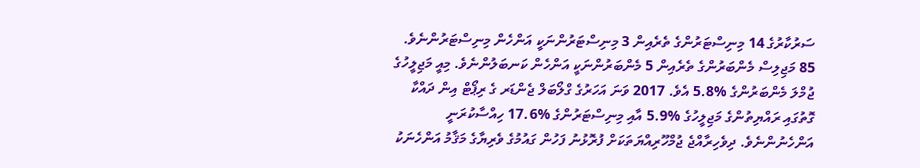ސަރުކާރުގެ 14 މިނިސްޓަރުންގެ ތެރެއިން 3 މިނިސްޓަރުންނަކީ އަންހެން މިނިސްޓަރުންނެވެ. 85 މަޖިލިސް މެންބަރުންގެ ތެރެއިން 5 މެންބަރުންނަކީ އަންހެން ކަނބަލުންނެވެ. މިއީ މަޖިލީހުގެ ޖުމްލަ މެންބަރުންގެ %5.8 އެވެ. 2017 ވަނަ އަހަރުގެ ގްލޯބަލް ޖެންޑަރ ގެ ރިޕޯޓް އިން ދައްކާ ގޮތުގައި ރައްޔިތުންގެ މަޖިލީހުގެ %5.9 އާއި މިނިސްޓަރުންގެ %17.6 ހިއްސާކުރަނީ އަންހެނުންނެވެ. ދިވެހިރާއްޖެ ޖުމްހޫރިއްޔަތަކަށް ފުރޮޅުނު ފަހުން ގައުމުގެ ވެރިޔާގެ މަޤާމު އަންހެނަކު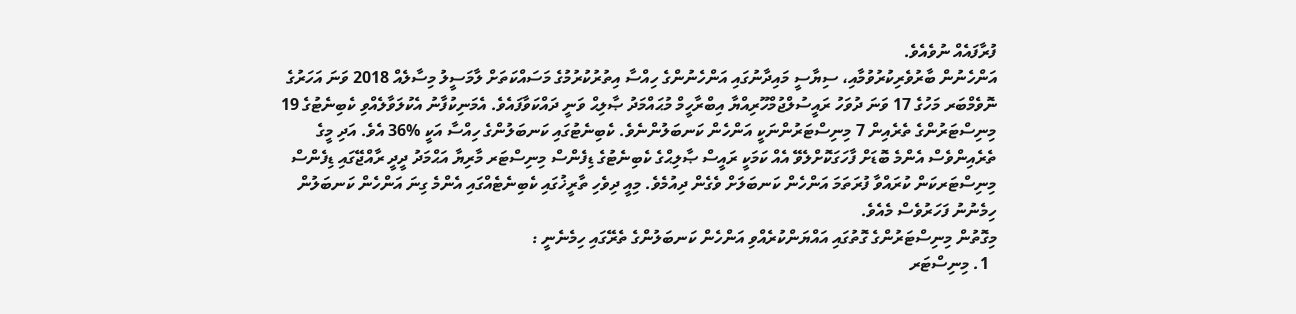ފުރާފައެއް ނުވެއެވެ.
އަންހެނުން ބާރުވެރިކުރުވުމާއި، ސިޔާސީ މައިދާނުގައި އަންހެނުންގެ ހިއްސާ އިތުރުކުރުމުގެ މަސައްކަތަށް ލާމަސީލު މިސާލެއް 2018 ވަނަ އަހަރުގެ ނޮވެމްބަރ މަހުގެ 17 ވަނަ ދުވަހު ރައީސުލްޖުމްހޫރިއްޔާ އިބްރާހީމް މުޙައްމަދު ޞާލިޙް ވަނީ ދައްކަވާފައެވެ. އެމަނިކުފާނު އެކުލަވާލެއްވި ކެބިނެޓުގެ 19 މިނިސްޓަރުންގެ ތެރެއިން 7 މިނިސްޓަރުންނަކީ އަންހެން ކަނބަލުންނެވެ. ކެބިނެޓުގައި ކަނބަލުންގެ ހިއްސާ އަކީ %36 އެވެ. އަދި މީގެ ތެރެއިންވެސް އެންމެ ބޮޑަށް ފާހަގަކޮށްލެވޭ އެއް ކަމަކީ ރައީސް ޞާލިޙްގެ ކެބިނެޓުގެ ޑިފެންސް މިނިސްޓަރ މާރިޔާ އަޙްމަދު ދީދީ ރާއްޖޭގައި ޑިފެންސް މިނިސްޓަރކަން ކުރައްވާ ފުރަތަމަ އަންހެން ކަނބަލަށް ވެގެން ދިއުމެވެ. މިއީ ދިވެހި ތާރީޚުގައި ކެބިނެޓެއްގައި އެންމެ ގިނަ އަންހެން ކަނބަލުން ހިމެނުނު ފަހަރުވެސް މެއެވެ.
މިގޮތުން މިނިސްޓަރުންގެ ގޮތުގައި އައްޔަންކުރެއްވި އަންހެން ކަނބަލުންގެ ތެރޭގައި ހިމެނެނީ :
  1. މިނިސްޓަރ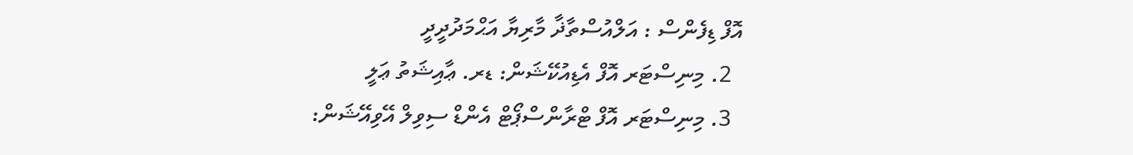އޮފް ޑިފެންސް : އަލްއުސްތާޛާ މާރިޔާ އަޙްމަދުދީދީ
  2. މިނިސްޓަރ އޮފް އެޑިއުކޭޝަން: ޑރ. ޢާއިޝަތު ޢަލީ
  3. މިނިސްޓަރ އޮފް ޓްރާންސްޕޯޓް އެންޑް ސިވިލް އޭވިއޭޝަން: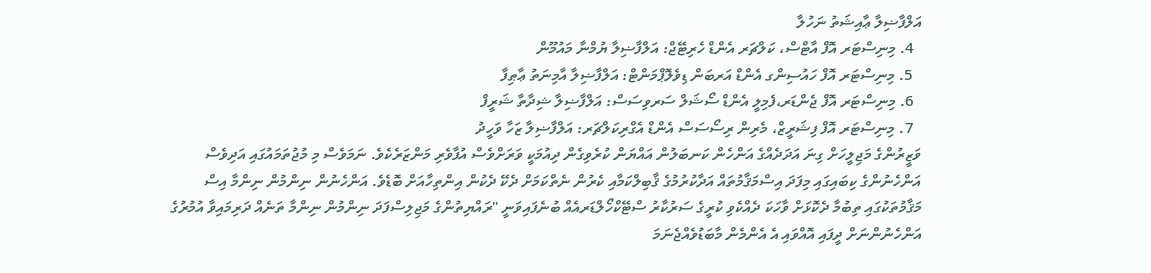އަލްފާޟިލާ ޢާއިޝަތު ނަހުލާ
  4. މިނިސްޓަރ އޮފް އާޓްސް، ކަލްޗަރ އެންޑް ހެރިޓޭޖް: އަލްފާޟިލާ ޔުމްނާ މައުމޫން
  5. މިނިސްޓަރ އޮފް ހައުސިންގ އެންޑް އަރބަން ޑިވެލޮޕްމަންޓް: އަލްފާޟިލާ އާމިނަތު ޢާޠިފާ
  6. މިނިސްޓަރ އޮފް ޖެންޑަރ،ފެމިލީ އެންޑް ސޯޝަލް ސަރވިސަސް: އަލްފާޟިލާ ޝިދާތާ ޝަރީފް
  7. މިނިސްޓަރ އޮފް ފިޝަރީޒް، މެރިން ރިސޯސަސް އެންޑް އެގްރިކަލްޗަރ: އަލްފާޟިލާ ޒަހާ ވަހީދު
ވަޒީރުންގެ މަޖިލީހަށް ގިނަ އަދަދެއްގެ އަންހެން ކަނބަލުން އައްޔަން ކުރެވިގެން ދިއުމަކީ ވަރަށްވެސް އުފާވެރި މަންޒަރެކެވެ. ނަމަވެސް މި މުޖުތަމައުގައި އަދިވެސް އަންހެނުންގެ ކިބައިގައި މިފަދަ އިސްމަޤާމުތައް އަދާކުރުމުގެ ޤާބިލްކަމާއި ކެރުން ނެތްކަމަށް ދެކޭ ދެކުން އިންތިހާއަށް ބޮޑެވެ. އަންހެނުން ނިންމުން ނިންމާ އިސް މަޤާމުތަކުގައި ތިބުމާ ދެކޮޅަށް ވާހަކަ ދެއްކެވި ކުރީގެ ސަރުކާރު ސްޓޭކްހޯލްޑަރއެއް ބުނެފައިވަނީ "ރައްޔިތުންގެ މަޖިލިސްފަދަ ނިންމުން ނިންމާ ތަނެއް ދަރިމައިވާ އުމުރުގެ އަންހެނުންނަށް ދީފައި އޮއްވައި އެ އެންމެން މާބަޑުވެއްޖެނަމަ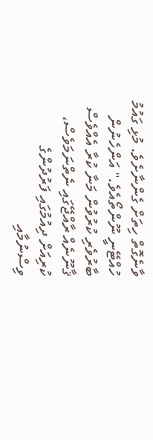ވާނެގޮތް ހިތަށް ގެންނާށެވެ. މުޅި ގައުމު ހުއްޓޭނީ ނޫންތޯއެވެ." އަންހެނުން ބާރުވެރި ކުރުވުން މަނާ ކުރާ އެއްވެސް ޤާނޫނެއް ރާއްޖޭގައި ނެތްނަމަވެސް، ކުރިއަށް ދިއުމުގައި ފަރުދުންގެ ވިސްނުމާއި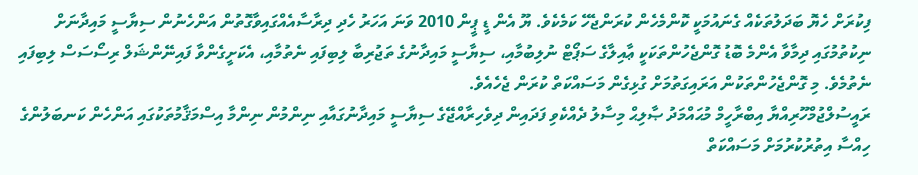ފިކުރަށް ހެޔޮ ބަދަލުތަކެއް ގެނައުމަކީ ކޮންމެހެން ކުރަންޖެހޭ ކަމެކެވެ. ޔޫ އެން ޑީ ޕީން 2010 ވަނަ އަހަރު ހެދި ދިރާސާއެއްގައިވާގޮތުން އަންހެނުން ސިޔާސީ މައިދާނަށް ނިކުތުމުގައި ދިމާވާ އެންމެ ބޮޑު ގޮންޖެހުންތަކަކީ ޢާއިލާގެ ސަޕޯޓް ނުލިބުމާއި، ސިޔާސީ މައިދާނުގެ ތަޖުރިބާ ލިބިފައި ނެތުމާއި، އެކަށީގެންވާ ފައިނޭންޝަލް ރިސޯސަސް ލިބިފައި ނެތުމެވެ. މި ގޮންޖެހުންތަކުން އަރައިގަތުމަށް ގުޅިގެން މަސައްކަތް ކުރަން ޖެހެއެވެ.
ރައީސުލްޖުމްހޫރިއްޔާ އިބްރާހީމް މުޙައްމަދު ޞާލިޙް މިސާލު ދެއްކެވި ފަދައިން ދިވެހިރާއްޖޭގެ ސިޔާސީ މައިދާނުގައާއި ނިންމުން ނިންމާ އިސްމަޤާމުތަކުގައި އަންހެން ކަނބަލުންގެ ހިއްސާ އިތުރުކުރުމަށް މަސައްކަތް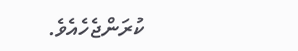ކުރަންޖެހެއެވެ.